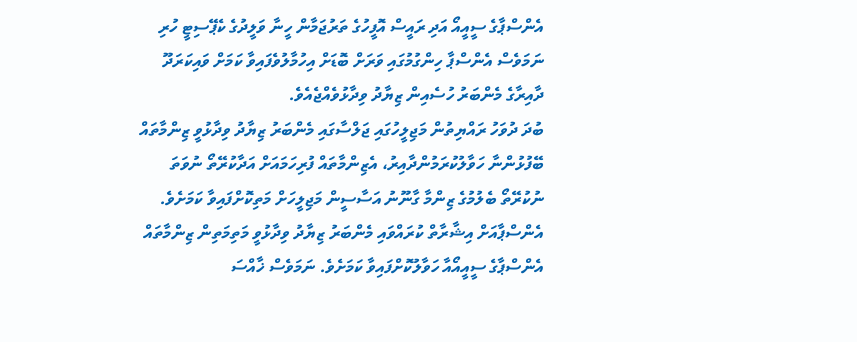އެންސްޕާގެ ސީއީއޯ އަދި ރައީސް އޮފީހުގެ ތަރުޖަމާން ހީނާ ވަލީދުގެ ކެޕޭސިޓީ ހުރި ނަމަވެސް އެންސްޕާ ހިންގުމުގައި ވަރަށް ބޮޑަށް އިހުމާލުވެފައިވާ ކަމަށް ވައިކަރަދޫ ދާއިރާގެ މެންބަރު ހުސެއިން ޒިޔާދު ވިދާޅުވެއްޖެއެވެ.
ބުދަ ދުވަހު ރައްޔިތުން މަޖިލީހުގައި ޖަލްސާގައި މެންބަރު ޒިޔާދު ވިދާޅުވީ ޒިންމާތައް ބޭފުޅުންނާ ހަވާލުކުރަމުންދާއިރު، އެޒިންމާތައް ފުރިހަމައަށް އަދާކުރޭތޯ ނުވަތަ ނުކުރޭތޯ ބެލުމުގެ ޒިންމާ ގާނޫނު އަސާސީން މަޖިލީހަށް މަތިކޮށްފައިވާ ކަމަށެވެ.
އެންސްޕާއަށް އިޝާރާތް ކުރައްވައި މެންބަރު ޒިޔާދު ވިދާޅުވީ މަތިމަތިން ޒިންމާތައް އެންސްޕާގެ ސީއީއޯއާ ހަވާލުކޮށްފައިވާ ކަމަށެވެ. ނަމަވެސް ޚާއްސަ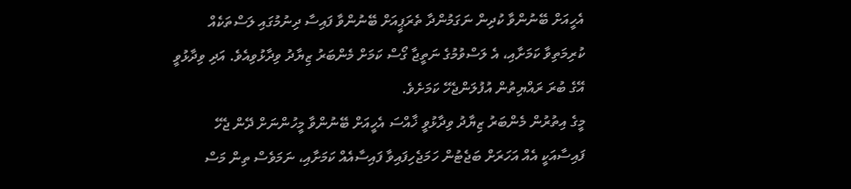އެހީއަށް ބޭނުންވާ ކުދިން ނަގަމުންދާ ތެރަޕީއަށް ބޭނުންވާ ފައިސާ ދިނުމުގައި ލަސްތަކެއް ކުރިމަތިވާ ކަމަށާއި، އެ ލަސްވުމުގެ ނަތީޖާ ގޯސް ކަމަށް މެންބަރު ޒިޔާދު ވިދާޅުވިއެވެ. އަދި ވިދާޅުވީ އޭގެ ބުރަ ރައްޔިތުން އުފުލަންޖެހޭ ކަމަށެވެ.
މީގެ އިތުރުން މެންބަރު ޒިޔާދު ވިދާޅުވީ ޚާއްސަ އެހީއަށް ބޭނުންވާ މީހުންނަށް ދޭން ޖެހޭ ފައިސާއަކީ އެއް އަހަރަށް ބަޖެޓުން ހަމަޖެހިފައިވާ ފައިސާއެއް ކަމަށާއި، ނަމަވެސް ތިން މަސް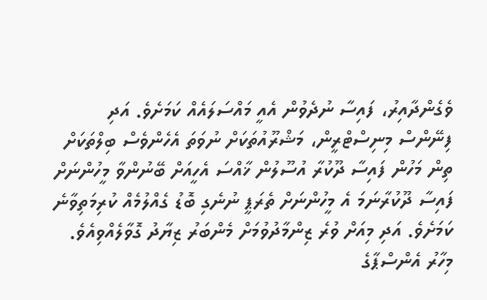ވެގެންދާއިރު، ފައިސާ ނުދެވުން އެއީ މައްސަލައެއް ކަމަށެވެ. އަދި ފިނޭންސް މިނިސްޓްރީން، މަޝްރޫއުތަކަށް ނުވަތަ އެހެންވެސް ބިލްތަކަށް ތިން މަހުން ފައިސާ ދޫކުރާ އުސޫލުން ޚާއްސަ އެހީއަށް ބޭނުންވާ މީހުންނަށް ފައިސާ ދޫކުރާނަމަ އެ މީހުންނަށް ތެރަޕީ ނުނެގި ބޮޑު ގެއްލުމެއް ކުރިމަތިވާނެ ކަމަށެވެ. އަދި މިއަށް ވުރެ ޒިންމާދުވުމަށް މެންބަރު ޒިޔާދު ގޮވާލެއްވިއެވެ.
މިހާރު އެންސްޕާގެ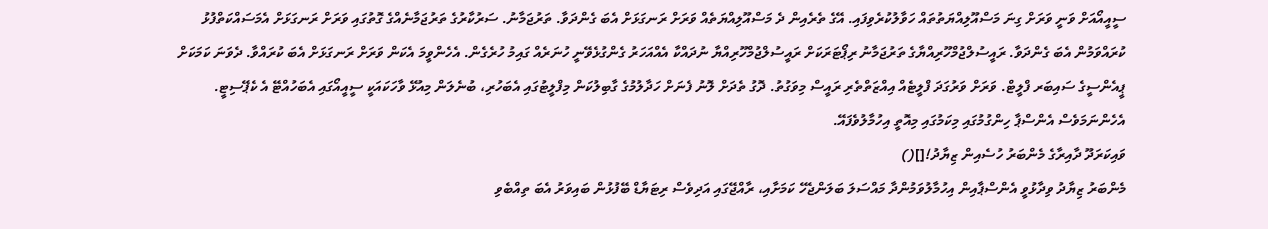ސީއީއޯއަށް ވަނީ ވަރަށް ގިނަ މަސްއޫލިއްޔަތުތައް ހަވާލުކުރެވިފައި. އޭގެ ތެރެއިން ދެ މަސްއޫލިއްޔަތެއް ވަރަށް ރަނގަޅަށް އެބަ ގެންދަވާ. ތަރުޖަމާނު. ސަރުކާރުގެ ތަރުޖަމާނެއްގެ ގޮތުގައި ވަރަށް ރަނގަޅަށް އެމަސައްކަތްފުޅު ކުރައްވަމުން އެބަ ގެންދަވާ. ރައީސުލްޖުމްހޫރިއްޔާގެ ތަރުޖަމާނު ރިޕޯޓަރަކަށް ރައީސުލްޖުމްހޫރިއްޔާ ނުދައްކާ އެއްއަހަރު ގެންގުޅެވޭނީ ހުނަރެއް ގައިމު ހުރެގެން. އެހެންވީމަ އެކަން ވަރަށް ރަނގަޅަށް އެބަ ކުރައްވާ. ދެވަނަ ކަމަކަށް ޕީއެންސީގެ ސައިބަރ ފްލީޓް. ވަރަށް ވަރުގަދަ ފްލީޓެއް އިއްޒަތްތެރި ރައީސް މިވަގުތު. ދޮގު ތެދަށް ލޮނު ފެނަށް ހަދާލުމުގެ ގާބިލުކަން މިފްލީޓުގައި އެބަހުރި، ބުނެލަން މިއުޅޭ ވާހަކައަކީ ސީއީއޯގައި އެބަހުއްޓޭ އެ ކެޕޭސިޓީ. އެހެންނަމަވެސް އެންސްޕާ ހިންގުމުގައި މިކަމުގައި މިއޮތީ އިހުމާލުވެފައޭ.
ވައިކަރަދޫ ދާއިރާގެ މެންބަރު ހުސެއިން ޒިޔާދު![]()
މެންބަރު ޒިޔާދު ވިދާޅުވީ އެންސްޕާއިން އިހުމާލުވަމުންދާ މައްސަލަ ބަލަންޖެހޭ ކަމަށާއި، ރާއްޖޭގައި އަދިވެސް ރިޓަޔާޑް ބޭފުޅުން ބައިވަރު އެބަ ތިއްބެވި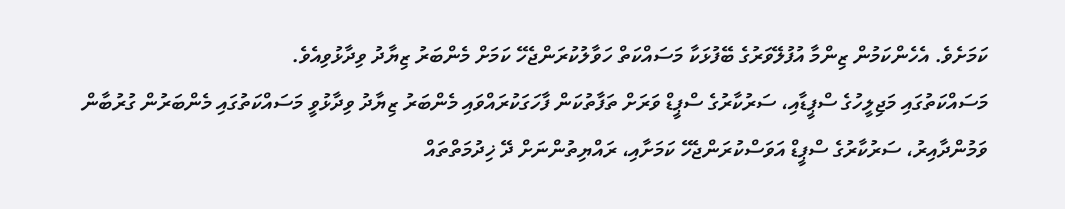ކަމަށެވެ. އެހެންކަމުން ޒިންމާ އުފުލޭވަރުގެ ބޭފުޅަކާ މަސައްކަތް ހަވާލުކުރަންޖެހޭ ކަމަށް މެންބަރު ޒިޔާދު ވިދާޅުވިއެވެ.
މަސައްކަތުގައި މަޖިލީހުގެ ސްޕީޑާއި، ސަރުކާރުގެ ސްޕީޑް ވަރަށް ތަފާތުކަން ފާހަގަކުރައްވައި މެންބަރު ޒިޔާދު ވިދާޅުވީ މަސައްކަތުގައި މެންބަރުން ގުރުބާން ވަމުންދާއިރު، ސަރުކާރުގެ ސްޕީޑް އަވަސްކުރަންޖެހޭ ކަމަށާއި، ރައްޔިތުންނަށް ދޭ ޚިދުމަތްތައް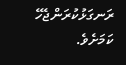ރަނގަޅުކުރަންޖެހޭ ކަމަށެވެ.